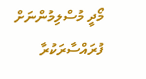މޯދީ މުސްލިމުންނަށް ފުރައްސާރަކުރާ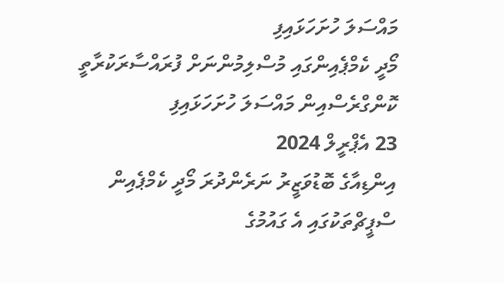މައްސަލަ ހުށަހަޅައިފި
މޯދީ ކެމްޕެއިންގައި މުސްލިމުންނަށް ފުރައްސާރަކުރާތީ ކޮންގްރެސްއިން މައްސަލަ ހުށަހަޅައިފި
23 އެޕްރީލް 2024
އިންޑިއާގެ ބޮޑުވަޒީރު ނަރެންދުރަ މޯދީ ކެމްޕެއިން ސްޕީޗްތަކުގައި އެ ގައުމުގެ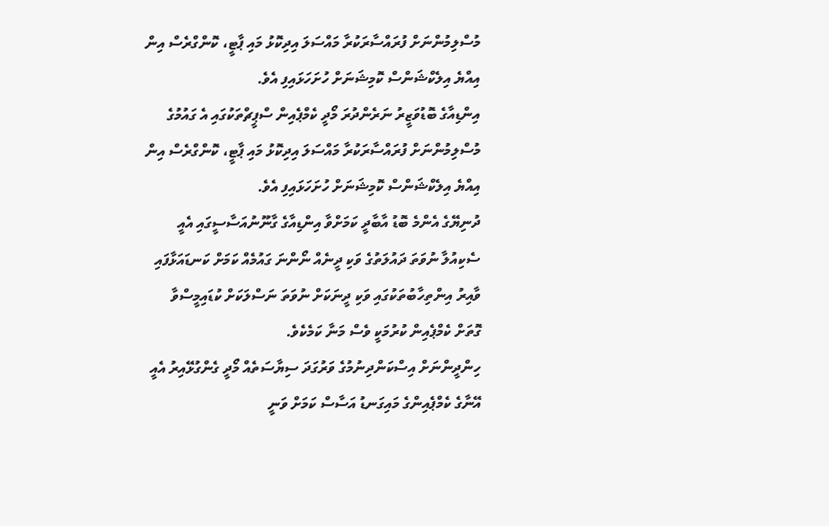މުސްލިމުންނަށް ފުރައްސާރަކުރާ މައްސަލަ އިދިކޮޅު މައި ޕާޓީ، ކޮންގްރެސް އިން އިއްޔެ އިލެކްޝަންސް ކޮމިޝަނަށް ހުށަހަޅައިފި އެވެ.
އިންޑިއާގެ ބޮޑުވަޒީރު ނަރެންދުރަ މޯދީ ކެމްޕެއިން ސްޕީޗްތަކުގައި އެ ގައުމުގެ މުސްލިމުންނަށް ފުރައްސާރަކުރާ މައްސަލަ އިދިކޮޅު މައި ޕާޓީ، ކޮންގްރެސް އިން އިއްޔެ އިލެކްޝަންސް ކޮމިޝަނަށް ހުށަހަޅައިފި އެވެ.
ދުނިޔޭގެ އެންމެ ބޮޑު އާބާދީ ކަމަށްވާ އިންޑިއާގެ ގާނޫނުއަސާސީގައި އެއީ ސެކިއުލާ ނުވަތަ ދައުލަތުގެ ވަކި ދީނެއް ނޯންނަ ގައުމެއް ކަމަށް ކަނޑައަޅާފައި ވާއިރު އިންތިހާބުތަކުގައި ވަކި ދީނަކަށް ނުވަތަ ނަސްލަކަށް ކުޑައިމީސްވާ ގޮތަށް ކެމްޕެއިން ކުރުމަކީ ވެސް މަނާ ކަމެކެވެ.
ހިންދީންނަށް އިސްކަންދިނުމުގެ ވަރުގަދަ ސިޔާސަތެއް މޯދީ ގެންގުޅޭއިރު އެއީ އޭނާގެ ކެމްޕެއިންގެ މައިގަނޑު އަސާސް ކަމަށް ވަނީ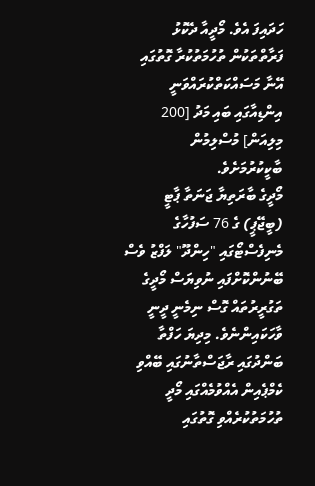ހަދައިފަ އެވެ. މޯދީއާ ދެކޮޅު ފަރާތްތަކުން ތުހުމަތުކުރާ ގޮތުގައި އޭނާ މަސައްކަތްކުރައްވަނީ އިންޑިއާގައި ބައި މަދު [200 މިލިއަން] މުސްލިމުން ބާކީކުރުމަށެވެ.
މޯދީގެ ބާރަތިޔާ ޖަނަތާ ޕާޓީ (ބީޖޭޕީ) ގެ 76 ސަފުހާގެ މެނިފެސްޓޯގައި "ހިންދޫ" ލަފްޒު ވެސް ބޭނުންކޮށްފައި ނުވިޔަސް މޯދީގެ ތަގުރީރުތައް ގޮސް ނިމެނީ ދީނީ ވާހަކައިންނެވެ. މިދިޔަ ހަފްތާ ބަންދުގައި ރާޖަސްތާނުގައި ބޭއްވި ކެމްޕެއިން އެއްވުމެއްގައި މޯދީ ތުހުމަތުކުރެއްވި ގޮތުގައި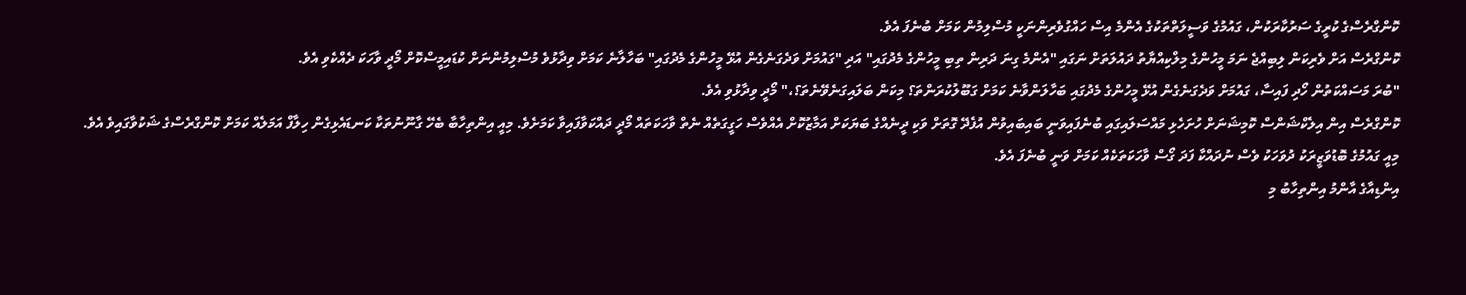ކޮންގްރެސްގެ ކުރީގެ ސަރުކާރަކުން، ގައުމުގެ ވަސީލަތްތަކުގެ އެންމެ އިސް ހައްގުވެރިންނަކީ މުސްލިމުން ކަމަށް ބުނެފަ އެވެ.
ކޮންގްރެސް އަށް ވެރިކަން ލިބިއްޖެ ނަމަ މީހުންގެ މިލްކިއްޔާތު ދައުލަތަށް ނަގައި "އެންމެ ގިނަ ދަރިން ތިބި މީހުންގެ މެދުގައި" އަދި "ގައުމަށް ވަދެގަނެގެން އުޅޭ މީހުންގެ މެދުގައި" ބަހާލާނެ ކަމަށް ވިދާޅުވެ މުސްލިމުންނަށް ކުޑައިމީސްކޮށް މޯދީ ވާހަކަ ދެއްކެވި އެވެ.
"ބުރަ މަސައްކަތުން ހޯދި ފައިސާ، ގައުމަށް ވަދެގަނެގެން އުޅޭ މީހުންގެ މެދުގައި ބަހާލަންވާނެ ކަމަށް ގަބޫލުކުރަންތަ؟ މިކަން ބަލައިގަނެވޭނެތަ؟،" މޯދީ ވިދާޅުވި އެވެ.
ކޮންގްރެސް އިން އިލެކްޝަންސް ކޮމިޝަނަށް ހުށަހެޅި މައްސަލައިގައި ބުނެފައިވަނީ ބައިބައިވުން އުފެދޭ ގޮތަށް ވަކި ދީނެއްގެ ބަޔަކަށް އަމާޒުކޮށް އެއްވެސް ހަގީގަތެއް ނެތް ވާހަކަތައް މޯދީ ދައްކަވާފައިވާ ކަމަށެވެ. މިއީ އިންތިހާބާ ބެހޭ ގާނޫނުތަކާ ކަނޑައެޅިގެން ހިލާފް އަމަލެއް ކަމަށް ކޮންގްރެސްގެ ޝަކުވާގައިވެ އެވެ.
މިއީ ގައުމުގެ ބޮޑުވަޒީރަކު ދުވަހަކު ވެސް ނުދައްކާ ފަދަ ގޯސް ވާހަކަތަކެއް ކަމަށް ވަނީ ބުނެފަ އެވެ.
އިންޑިއާގެ އާންމު އިންތިހާބު މި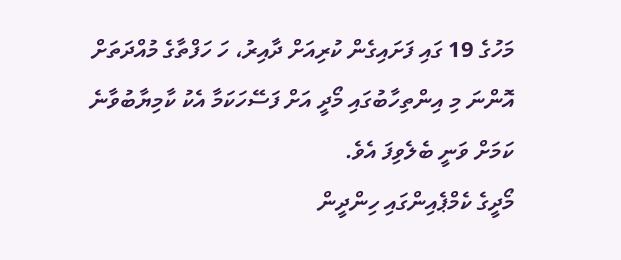މަހުގެ 19 ގައި ފަށައިގެން ކުރިއަށް ދާއިރު، ހަ ހަފްތާގެ މުއްދަތަށް އޮންނަ މި އިންތިހާބުގައި މޯދީ އަށް ފަސޭހަކަމާ އެކު ކާމިޔާބުވާނެ ކަމަށް ވަނީ ބެލެވިފަ އެވެ.
މޯދީގެ ކެމްޕެއިންގައި ހިންދީން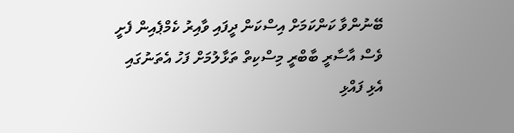ބޭނުންވާ ކަންކަމަށް އިސްކަން ދީފައި ވާއިރު ކެމްޕެއިން ފެށީ ވެސް އާސާރީ ބާބްރީ މިސްކިތް ތަޅާލުމަށް ފަހު އެތަނުގައި އެޅި ފައްޅި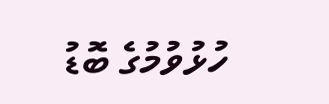ހުޅުވުމުގެ ބޮޑު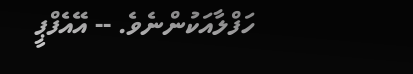ހަފްލާއަކުންނެވެ. -- އޭއެފްޕީ